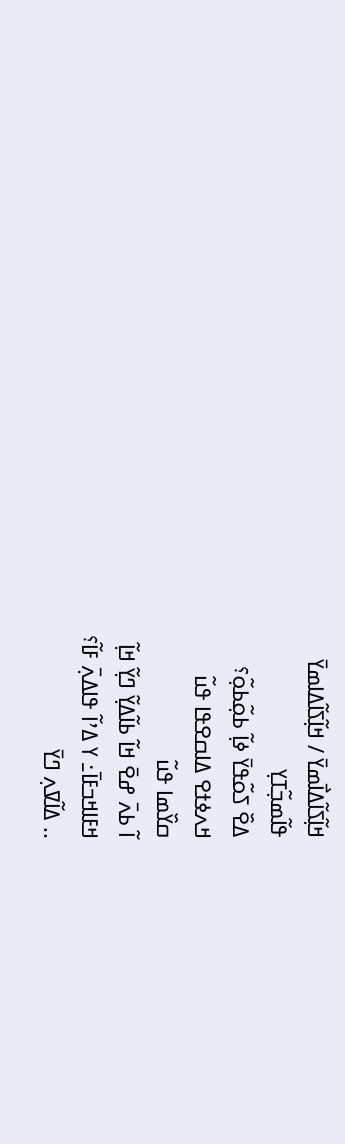ߞߊ߲߬ߖߊ߬ߡߊ߯ߘߌ߫ / ߞߊ߲߬ߖߊ߬ߡߊߘߌ߫
ߟߊ߬ߘߏ߲߬ߠߌ߲
ߡߐ߰ ߖߋ߬ߟߌ߫ ߦߊ߲߬ ߕߋ߲߬ߕߋ߲߬؟
ߞߍߦߙߐ ߡߊߛߐߟߊ ߟߎ߬
ߛߌ߰ߘߊ ߟߎ߬
ߊ߬ ߕߍ߫ ߝߐ߫ ߞߊ߬ ߕߊ߬ߡߌ߲߬ ߣߌ߲߬ ߞߊ߲߬
ߞߓߊߞߏߓߊ߫߸ ߌ ߡߴߊ߬ ߟߊߡߍ߲߫ ߓߊ߬؟
.. ߡߊ߬ߜߍ߲ ߣߌ߫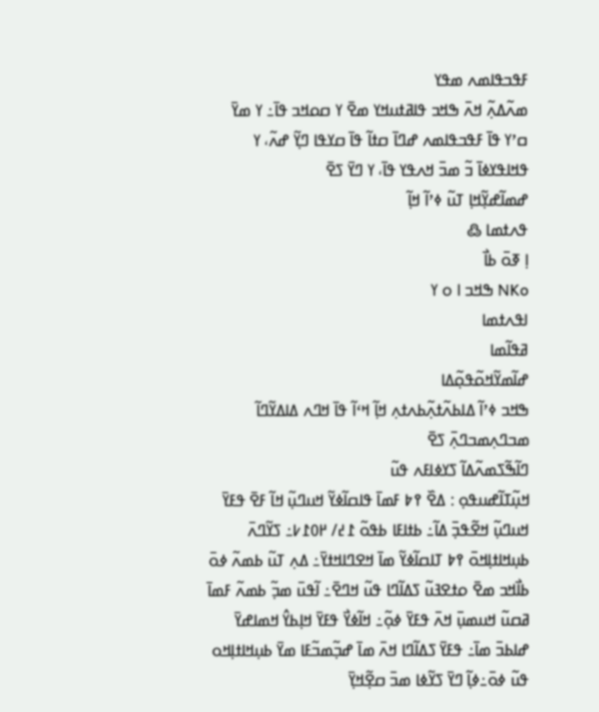ߓߟߏߟߊߘߍ ߘߟߌ
ߘߍ߬ߡߍ߲߬ ߞߍ߫ ߒߞߏ ߟߊߥߙߎߞߌ ߘߐ߫ ߌ ߛߋߞߏ ߟߊ߫߸ ߌ ߘߌ߫ ߛߴߌ ߟߊ߫ ߓߟߏߟߊߘߍ ߝߣߊ߫ ߛߙߊ߬ ߟߊ߫ ߛߌߟߊ ߣߌ߲߬ ߝߍ߬، ߌ ߟߞߊߟߌߦߊ߫ ߏ߬ ߘߏ߫ ߞߍߟߌ ߟߊ߫، ߌ ߣߌ߫ ߖߐ߫
ߝߘߊ߬ߝߌ߲߬ߞߊ߲ ߠߎ߬ ߦߴߊ߬ ߞߊ߲߬
ߟߍߙߘߊ ߷
ߊ߲ ߧߋ߫ ߕߊ߯
NKo ߒߞߏ ߊ ߋ ߌ
ߊߟߍߙߘߊ
ߥߟߊ߬ߘߊ
ߝߊ߬ߘߌ߬ߞߋ߬ߟߋ߲߬ߡߊ
ߒߞߏ ߦߴߊ߬ ߡߊߕߍ߬ߙߍ߲߬ߕߍߙߍ߲ ߞߊ߲߬ ߞߵߊ߬ ߟߊ߫ ߞߣߍ ߡߊߡߌ߬ߣߊ߬ ߘߏߣߍ߲ߘߏߣߍ߲߫ ߖߐ߫
ߣߊ߬ߒ߬ߖߘߍ߬ߡߊ߬ ߖߌߦߊߓߍ ߟߎ߬
ߞߎ߲߬ߠߊ߬ߝߎߟߋ߲ : ߡߐ߰ ߉߈ ߓߘߊ߫ ߟߊߛߊ߬ߦߌ߬ ߞߎߣߎ߲߬ ߞߊ߬ ߓߐ߫ ߟߓߌ߫
ߞߎߣߎ߲߬ ߞߐ߬ߟߏ߲߫ ߡߊ߬߸ ߕߙߊߓߊ ߕߟߋ߬ ߁߄/ ߂߀߁߇߸ ߖߌ߬ߣߍ߫ ߕߎ߲ߞߊߙߊ߲ߞߋ߫ ߉߈ ߠߊߛߊ߬ߦߌ߬ ߘߊ߫ ߞߐߣߊߞߙߌ߫߸ ߡߍ߲ ߠߎ߬ ߕߘߍ߬ ߦߋ߫ ߕߊ߯ߞߏ ߘߐ߫ ߋߙߐߔߎ߬ ߖߡߊ߬ߣߊ ߟߎ߬ ߞߣߐ߫߸ ߊ߬ߟߎ߫ ߘߏ߲߬ ߕߘߍ߬ ߓߘߊ߫ ߥߛߎ߬ ߞߎߘߎ߲߫ ߞߍ߫ ߟߓߌ߫ ߦߋ߲߬߸ ߞߊ߬ߦߌ߯ ߟߓߌ߫ ߞߊ߲ߕߌ߮ ߞߘߊߝߌ߫ ߝߊߕߏ߫ ߘߊ߫߸ ߟߓߌ߫ ߖߡߊ߬ߣߊ ߞߍ߫ ߘߊ߫ ߝߏ߲߬ߘߏ߬ߓߊ ߘߌ߫ ߕߎ߲ߞߊߙߊ߲ߞߋ ߟߎ߬ ߦߋ߫߸ߦߊ߲߬ ߣߌ߫ ߖߌ߬ߦߊ ߘߏ߫ ߛߐ߲߬ߞߌ߲߫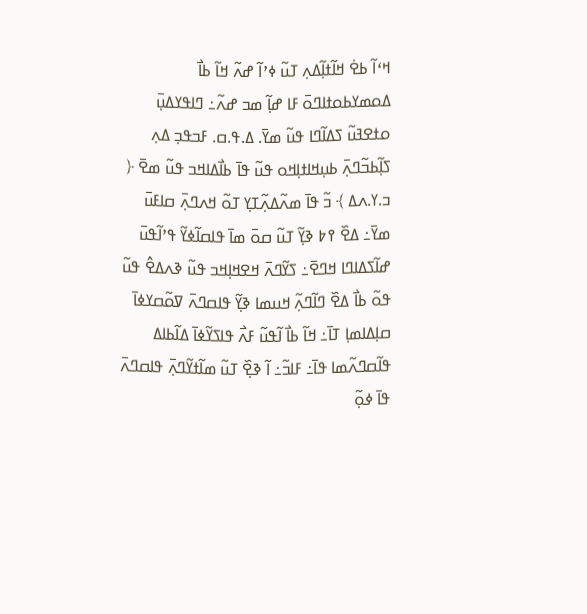ߞߵߊ߬ ߕߐ߭ ߞߊ߬ߙߊ߲߬ߡߍ߲ ߠߎ߬ ߦߴߊ߬ ߝߍ߬ ߞߊ߬ ߕߊ߯ ߡߋߘߌߕߋߙߊߣߋ߫ ߓߊ ߝߊ߲߬ ߘߏ ߝߍ߬߸ ߣߊߟߌߡߎ߲߫ ߋߙߐߔߎ߬ ߖߡߊ߬ߣߊ ߟߎ߬ ߘߌ߫. ߡ.ߟ.ߛ. ߓߏߟߏ߲ ߡߍ߲ ߖߊ߲߬ߕߏ߬ߣߍ߲߫ ߕߎ߲ߞߊߙߊ߲ߞߋ ߟߎ߬ ߟߊ߫ ߕߊ߯ߡߊߞߏ ߟߎ߬ ߘߐ߫ ﴿ ߏ.ߌ.ߍߡ ﴾ ߏ߬ ߟߊ߫ ߘߍ߬ߡߍ߲߬ߠߌ߲ ߠߋ߬ ߞߍߣߍ߲߫ ߛߊߓߎ߫ ߘߌ߫߸ ߡߐ߰ ߉߈ ߢߌ߲߬ ߠߎ߬ ߛߋ߫ ߘߊ߫ ߟߊߛߊ߬ߦߌ߬ ߟߴߊ߬ߟߎ߫ ߝߊ߬ߖߡߊߣߊ ߞߣߐ߫߸ ߖߌ߬ߣߍ߫ ߞߐߞߊ߲ߞߏ ߟߎ߬ ߢߍߡߐ߮ ߟߎ߬ ߟߋ߬ ߕߊ߯ ߡߐ߰ ߣߊ߬ߣߍ߲߬ ߞߎߘߊ ߢߌ߲߬ ߟߊߛߣߍ߫ ߜߋ߬ߛߌߦߊ߫ ߛߊ߲ߡߊߘߊ߲ ߠߊ߫߸ ߞߊ߬ ߕߊ߯ ߊ߬ߟߎ߬ ߓߍ߯ ߟߊߖߌ߬ߦߊ߫ ߡߊ߬ߕߊߡ ߟߊ߬ߛߣߍ߬ߘߊ ߟߊ߫߸ ߓߊߏ߬߸ ߊ߬ ߢߐ߲߰ ߠߎ߬ ߘߊ߬ߙߌ߬ߣߍ߲߫ ߟߊߛߣߍ߫ ߟߊ߫ ߦߋ߲߬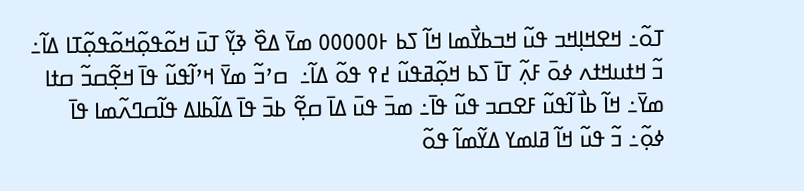ߠߋ߬߸ ߞߐߞߊ߲ߞߏ ߟߎ߬ ߞߏߕߌ߯ߘߊ ߞߊ߬ ߖߕ ߅߀߀߀߀߀ ߘߌ߫ ߡߐ߰ ߢߌ߲߬ ߠߎ߫ ߞߋ߬ߟߋ߲߬ߞߋ߬ߟߋ߲߬ߠߊ ߡߊ߬߸ ߏ߬ ߞߙߎߞߙߍ ߦߋ߫ ߓߍ߲߬ ߠߊ߫ ߖߕ ߞߋ߲߬ߥߟߎ߬ ߄߉ ߟߋ߬ ߡߊ߬߸  ߛߴߏ߬ ߘߌ߫ ߞߴߊ߬ߟߎ߬ ߟߊ߫ ߞߐ߲߬ߛߏ߬ ߛߙߊ ߘߌ߫߸ ߞߊ߬ ߕߊ߯ ߊ߬ߟߎ߬ ߓߐߛߏ ߟߎ߬ ߟߊ߫߸ ߘߏ߫ ߟߎ߫ ߡߊ߫ ߛߐ߲߬ ߕߏ߫ ߟߊ߫ ߡߊ߬ߕߊߡ ߟߊ߬ߛߣߍ߬ߘߊ ߟߊ߫ ߦߋ߲߬߸ ߏ߬ ߟߎ߬ ߞߊ߬ ߥߊߘߌ ߡߌ߬ߘߊ߬ ߟߋ߬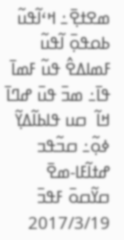ߘߐߙߐ߲߫߸ ߞߵߊ߬ߟߎ߬ ߕߋߟߋ߲߫ ߊ߬ߟߎ߬ ߓߘߊߡߐ߮ ߟߎ߬ ߓߘߊ߫ ߟߊ߫߸ ߘߏ߫ ߟߎ߫ ߝߣߊ߫ ߞߊ߬  ߛߎ ߟߊߕߊ߬ߡߌ߲߬ ߦߋ߲߬߸ ߛߏ߬ߟߏ ߝߙߊ߬ߓߊ-ߘߐ߫ ߛߌ߬ߛߋ߫ ߓߟߏ߫
2017/3/19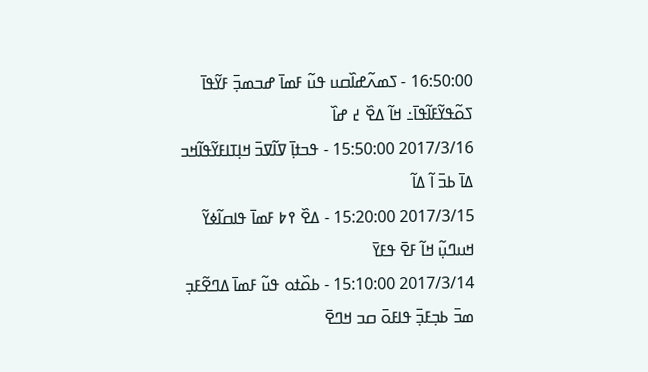16:50:00 - ߖߘߍ߬ߝߊ߰ߛߎ ߟߎ߬ ߓߘߊ߫ ߝߏߘߏ߲߫ ߓߌ߬ߟߊ߫ ߖߋ߬ߟߌ߬ߓߊ߬ߟߊ߫߸ ߞߊ߬ ߡߐ߰ ߄ ߝߊ߰
2017/3/16 15:50:00 - ߟߏߙߊ߲߫ ߜߊ߬ߜߏ߫ ߞߊ߲ߠߊߓߌ߬ߟߊ߬ߞߏ ߡߊ߫ ߕߏ߫ ߊ߬ ߡߊ߬
2017/3/15 15:20:00 - ߡߐ߰ ߉߈ ߓߘߊ߫ ߟߊߛߊ߬ߦߌ߬ ߞߎߣߎ߲߬ ߞߊ߬ ߓߐ߫ ߟߓߌ߫
2017/3/14 15:10:00 - ߕߋ߰ߙߋ ߟߎ߬ ߓߘߊ߫ ߡߣߐ߬ߓߏ߲ ߘߏ߫ ߕߏ߲ߓߏ߲߫ ߟߊߓߋ߫ ߛߏ ߞߣߐ߫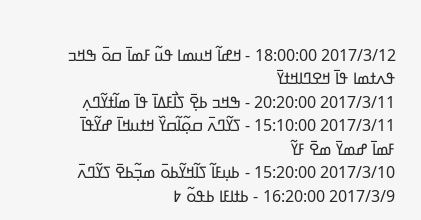2017/3/12 18:00:00 - ߞߝߊ߬ ߞߎߘߊ ߟߎ߬ ߓߘߊ߫ ߛߋ߫ ߒߞߏ ߟߍߙߘߊ ߟߊ߫ ߞߐߣߊߞߙߌ߫
2017/3/11 20:20:00 - ߒߞߏ ߕߐ߲߫ ߖߊ߯ߓߡߊ߫ ߟߊ߫ ߘߊ߬ߙߌ߬ߣߍ߲
2017/3/11 15:10:00 - ߖߌ߬ߣߍ߫ ߛߋ߲߬ߊ߬ߛߌ߰ ߞߙߎߞߊ߫ ߝߌ߬ߟߊ߫ ߓߘߊ߫ ߝߘߌ߫ ߘߐ߫ ߓߌ߬
2017/3/10 15:20:00 - ߕߎ߲ߓߊ߬ ߖߊ߬ߞߌ߬ߕߋ߫ ߘߏ߲߬ߕߐ߫ ߖߌ߬ߣߍ߫
2017/3/9 16:20:00 - ߕߙߊߓߊ ߕߟߋ߬ ߈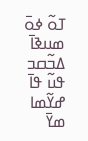ߠߋ߬ ߦߋ߫ ߘߎߢߊ߫ ߡߏ߬ߛߏ ߟߎ߬ ߟߊ߫ ߝߌ߬ߘߊ ߘߌ߫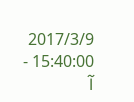2017/3/9 15:40:00 - ߊ߬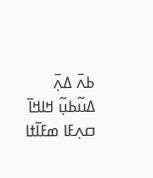ߕߍ߫ ߡߍ߲߫ ߡߎ߬ߕߎ߲߬ ߞߊߞߊ߫ ߛߍ߲ߓߊ ߘߓߊ߫ߙߊ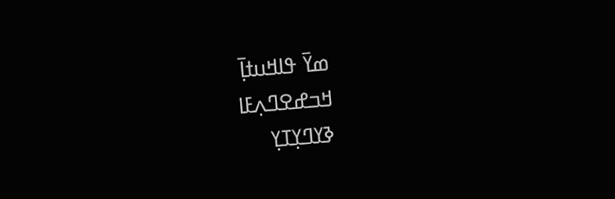ߘߌ߫ ߟߊߞߎߙߊ߲߫
ߞߏߝߐߣߍ߲ߓߊ
ߢߌߣߌ߲ߠߌ߲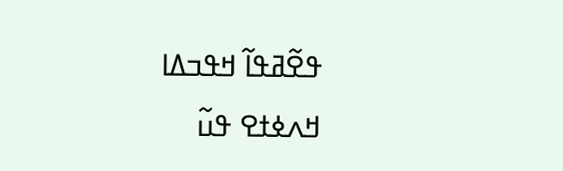ߟߐ߬ߥߟߊ߬ ߞߟߏߡߊ
ߞߍߦߙߐ ߟߎ߬